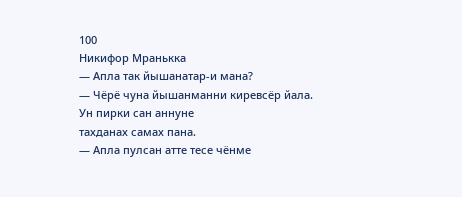100
Никифор Мранькка
— Апла так йышанатар-и мана?
— Чёрё чуна йышанманни киревсёр йала. Ун пирки сан аннуне
тахданах самах пана.
— Апла пулсан атте тесе чёнме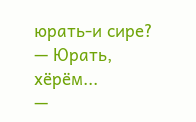юрать-и сире?
— Юрать, хёрём...
—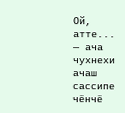Ой, атте... — ача чухнехи ачаш сассипе чёнчё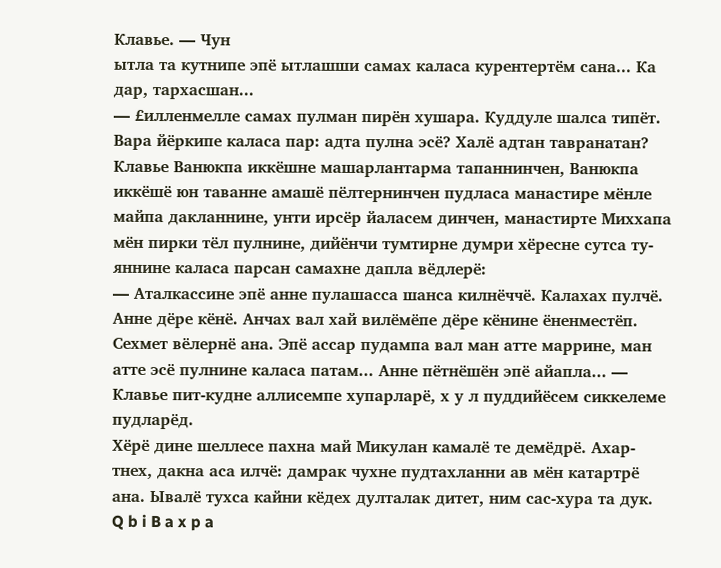Клавье. — Чун
ытла та кутнипе эпё ытлашши самах каласа курентертём сана... Ка
дар, тархасшан...
— £илленмелле самах пулман пирён хушара. Куддуле шалса типёт.
Вара йёркипе каласа пар: адта пулна эсё? Халё адтан тавранатан?
Клавье Ванюкпа иккёшне машарлантарма тапаннинчен, Ванюкпа
иккёшё юн таванне амашё пёлтернинчен пудласа манастире мёнле
майпа дакланнине, унти ирсёр йаласем динчен, манастирте Миххапа
мён пирки тёл пулнине, дийёнчи тумтирне думри хёресне сутса ту-
яннине каласа парсан самахне дапла вёдлерё:
— Аталкассине эпё анне пулашасса шанса килнёччё. Калахах пулчё.
Анне дёре кёнё. Анчах вал хай вилёмёпе дёре кёнине ёненместёп.
Сехмет вёлернё ана. Эпё ассар пудампа вал ман атте маррине, ман
атте эсё пулнине каласа патам... Анне пётнёшён эпё айапла... —
Клавье пит-кудне аллисемпе хупарларё, х у л пуддийёсем сиккелеме
пудларёд.
Хёрё дине шеллесе пахна май Микулан камалё те демёдрё. Ахар-
тнех, дакна аса илчё: дамрак чухне пудтахланни ав мён катартрё
ана. Ывалё тухса кайни кёдех дулталак дитет, ним сас-хура та дук.
Q b i B a x p a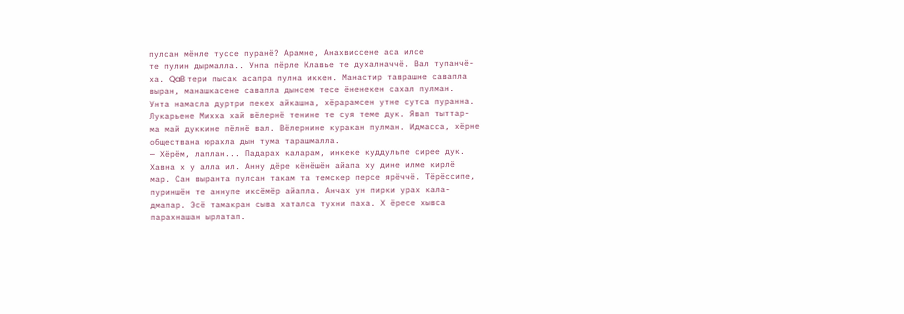пулсан мёнле туссе пуранё? Арамне, Анахвиссене аса илсе
те пулин дырмалла.. Унпа пёрле Клавье те духалначчё. Вал тупанчё-
ха. QaB тери пысак асапра пулна иккен. Манастир таврашне савапла
выран, манашкасене савапла дынсем тесе ёненекен сахал пулман.
Унта намасла дуртри пекех айкашна, хёрарамсен утне сутса пуранна.
Лукарьене Михха хай вёлернё тенине те суя теме дук. Явап тыттар-
ма май дуккине пёлнё вал. Вёлернине куракан пулман. Идмасса, хёрне
обществана юрахла дын тума тарашмалла.
— Хёрём, лаплан... Падарах каларам, инкеке куддульпе сирее дук.
Хавна х у алла ил. Анну дёре кёнёшён айапа ху дине илме кирлё
мар. Сан выранта пулсан такам та темскер персе ярёччё. Тёрёссипе,
пуриншён те аннупе иксёмёр айапла. Анчах ун пирки урах кала-
дмапар. Эсё тамакран сыва хаталса тухни паха. Х ёресе хывса
парахнашан ырлатап.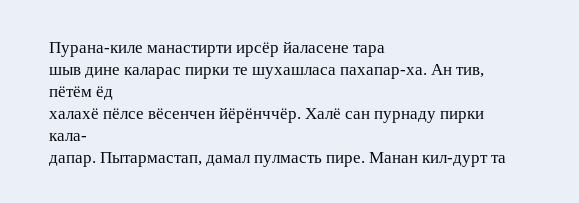Пурана-киле манастирти ирсёр йаласене тара
шыв дине каларас пирки те шухашласа пахапар-ха. Ан тив, пётём ёд
халахё пёлсе вёсенчен йёрёнччёр. Халё сан пурнаду пирки кала-
дапар. Пытармастап, дамал пулмасть пире. Манан кил-дурт та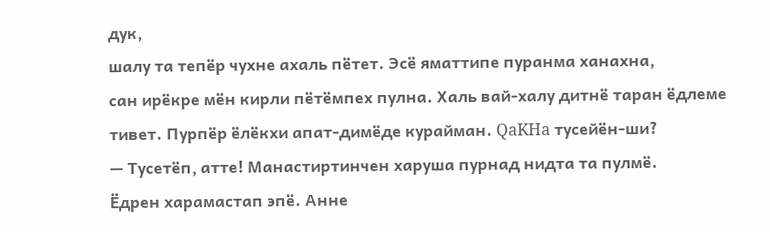дук,
шалу та тепёр чухне ахаль пётет. Эсё яматтипе пуранма ханахна,
сан ирёкре мён кирли пётёмпех пулна. Халь вай-халу дитнё таран ёдлеме
тивет. Пурпёр ёлёкхи апат-димёде курайман. QaKHa тусейён-ши?
— Тусетёп, атте! Манастиртинчен харуша пурнад нидта та пулмё.
Ёдрен харамастап эпё. Анне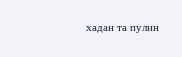хадан та пулин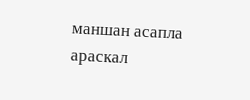маншан асапла араскал